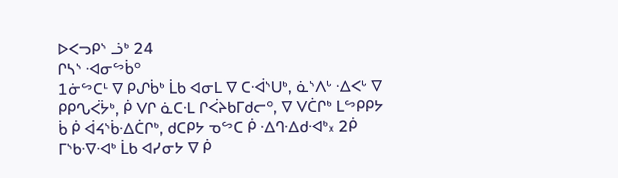ᐅᐸᓓᑭᔅ ᓘᒃ 24
ᒋᓴᔅ ᐗᓂᔥᑳᐤ
1ᓃᔥᑕᒻ ᐁ ᑭᔑᑳᒃ ᒫᑲ ᐊᓂᒪ ᐁ ᑕᐙᔅᑌᒃ, ᓈᔅᐱᒡ ᐎᐸᒡ ᐁ ᑭᑭᔐᐹᔮᒃ, ᑮ ᐯᒋ ᓈᑕᒶ ᒋᐹᔨᑲᒥᑯᓕᐤ, ᐁ ᐯᑖᒋᒃ ᒪᔥᑭᑭᔭ ᑳ ᑮ ᐋᔦᔅᑳᐎᑖᒋᒃ, ᑯᑕᑭᔭ ᓀᔥᑕ ᑮ ᐎᒉᐎᑯᐗᒃ᙮ 2ᑮ ᒥᔅᑲᐌᐗᒃ ᒫᑲ ᐊᓯᓂᔭ ᐁ ᑮ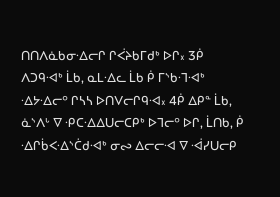ᑎᑎᐱᓈᑲᓂᐎᓕᒋ ᒋᐹᔨᑲᒥᑯᒃ ᐅᒋ᙮ 3ᑮ ᐱᑐᑫᐗᒃ ᒫᑲ, ᓇᒪᐎᓚ ᒫᑲ ᑮ ᒥᔅᑲᒬᐗᒃ ᐎᔭᐎᓕᐤ ᒋᓴᓴ ᐅᑎᐯᓕᒋᑫᐗ᙮ 4ᑮ ᐃᑭᓐ ᒫᑲ, ᓈᔅᐱᒡ ᐁ ᑶᑕᐎᐃᑌᓕᑕᑭᒃ ᐅᒣᓕᐤ ᐅᒋ, ᒫᑎᑲ, ᑮ ᐎᒋᑳᐸᐎᔅᑖᑯᐗᒃ ᓂᔓ ᐃᓕᓕᐗ ᐁ ᐙᓯᑌᓕᑭ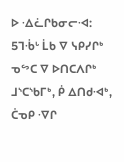ᐅ ᐎᓛᒋᑲᓂᓕᐗ: 5ᒣᒀᒡ ᒫᑲ ᐁ ᓭᑭᓯᒋᒃ ᓀᔥᑕ ᐁ ᐅᑎᑕᐱᒋᒃ ᒧᔅᑕᔅᑲᒥᒃ, ᑮ ᐃᑎᑯᐗᒃ, ᑖᓀᑭ ᐌᒋ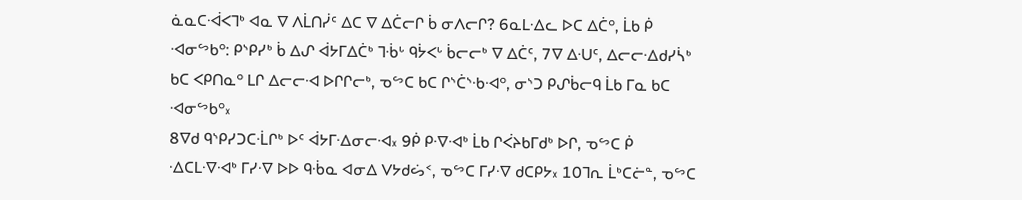ᓈᓇᑕᐙᐸᒣᒃ ᐊᓇ ᐁ ᐱᒫᑎᓰᑦ ᐃᑕ ᐁ ᐃᑖᓕᒋ ᑳ ᓂᐱᓕᒋ? 6ᓇᒪᐎᓚ ᐅᑕ ᐃᑖᐤ, ᒫᑲ ᑮ ᐗᓂᔥᑲᐤ: ᑭᔅᑭᓯᒃ ᑳ ᐃᔑ ᐋᔭᒥᐃᑖᒃ ᒣᒀᒡ ᑫᔮᐸᒡ ᑳᓕᓕᒃ ᐁ ᐃᑖᑦ, 7ᐁ ᐃᑗᑦ, ᐃᓕᓕᐎᑯᓯᓵᒃ ᑲᑕ ᐸᑭᑎᓇᐤ ᒪᒋ ᐃᓕᓕᐗ ᐅᒋᒋᓕᒃ, ᓀᔥᑕ ᑲᑕ ᒋᔅᑖᔅᑾᐗᐤ, ᓂᔅᑐ ᑭᔑᑳᓕᑫ ᒫᑲ ᒥᓇ ᑲᑕ ᐗᓂᔥᑲᐤ᙮
8ᐁᑯ ᑫᔅᑭᓯᑐᑕᒸᒋᒃ ᐅᑦ ᐋᔭᒥᐎᓂᓕᐗ᙮ 9ᑮ ᑭᐌᐗᒃ ᒫᑲ ᒋᐹᔨᑲᒥᑯᒃ ᐅᒋ, ᓀᔥᑕ ᑮ ᐎᑕᒪᐌᐗᒃ ᒥᓯᐌ ᐅᐅ ᑫᒀᓇ ᐊᓂᐃ ᐯᔭᑯᔖᑉ, ᓀᔥᑕ ᒥᓯᐌ ᑯᑕᑭᔭ᙮ 10ᒣᕆ ᒫᒃᑕᓖᓐ, ᓀᔥᑕ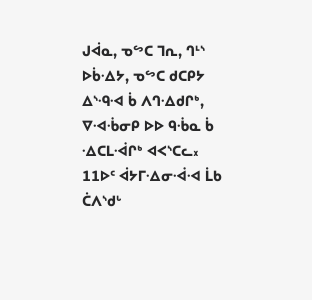ᒍᐋᓇ, ᓀᔥᑕ ᒣᕆ, ᒉᒻᔅ ᐅᑳᐎᔭ, ᓀᔥᑕ ᑯᑕᑭᔭ ᐃᔅᑴᐗ ᑳ ᐱᒉᐎᑯᒋᒃ, ᐁᐗᒀᓂᑭ ᐅᐅ ᑫᒀᓇ ᑳ ᐎᑕᒪᐙᒋᒃ ᐊᐸᔅᑕᓚ᙮ 11ᐅᑦ ᐋᔭᒥᐎᓂᐙᐗ ᒫᑲ ᑖᐱᔅᑯᒡ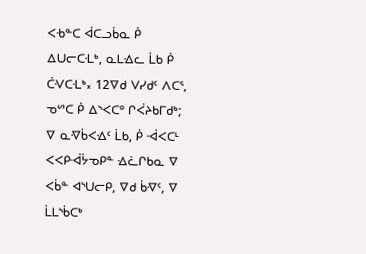ᐸᑾᓐᑕ ᐋᑕᓗᑳᓇ ᑮ ᐃᑌᓕᑕᒶᒃ, ᓇᒪᐎᓚ ᒫᑲ ᑮ ᑖᐺᑕᒶᒃ᙮ 12ᐁᑯ ᐯᓯᑯᑦ ᐱᑕᕐ, ᓀᔥᑕ ᑮ ᐃᔅᐸᑕᐤ ᒋᐹᔨᑲᒥᑯᒃ; ᐁ ᓇᐌᑳᐸᐎᑦ ᒫᑲ, ᑮ ᐙᐸᑕᒻ ᐸᐸᑭᐙᔮᓀᑭᓐ ᐎᓛᒋᑲᓇ ᐁ ᐸᑳᓐ ᐊᔅᑌᓕᑭ, ᐁᑯ ᑳᐌᑦ, ᐁ ᒫᒪᔅᑳᑕᒃ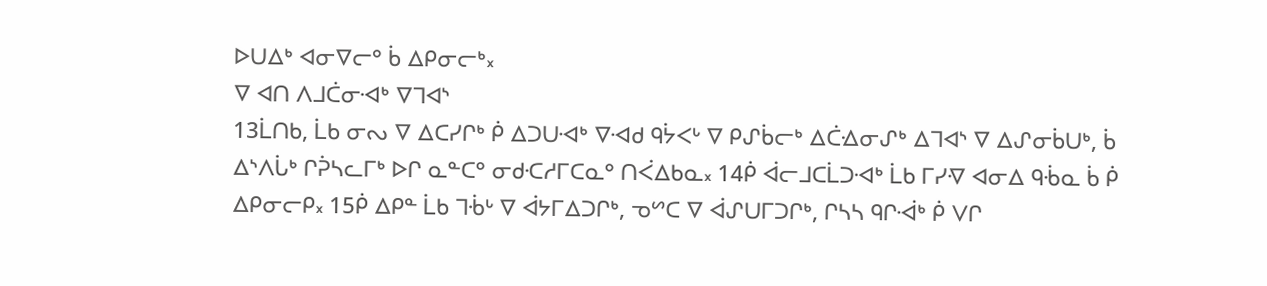ᐅᑌᐃᒃ ᐊᓂᐁᓕᐤ ᑳ ᐃᑭᓂᓕᒃ᙮
ᐁ ᐊᑎ ᐱᒧᑖᓂᐗᒃ ᐁᒣᐊᔅ
13ᒫᑎᑲ, ᒫᑲ ᓂᔓ ᐁ ᐃᑕᓯᒋᒃ ᑮ ᐃᑐᑌᐗᒃ ᐁᐗᑯ ᑫᔮᐸᒡ ᐁ ᑭᔑᑳᓕᒃ ᐃᑖᐎᓂᔑᒃ ᐃᒣᐊᔅ ᐁ ᐃᔑᓂᑳᑌᒃ, ᑳ ᐃᔅᐱᒑᒃ ᒋᕉᓴᓚᒥᒃ ᐅᒋ ᓇᓐᑕᐤ ᓂᑯᑡᓱᒥᑕᓇᐤ ᑎᐹᐃᑲᓇ᙮ 14ᑮ ᐋᓕᒧᑕᒫᑐᐗᒃ ᒫᑲ ᒥᓯᐌ ᐊᓂᐃ ᑫᒀᓇ ᑳ ᑮ ᐃᑭᓂᓕᑭ᙮ 15ᑮ ᐃᑭᓐ ᒫᑲ ᒣᒀᒡ ᐁ ᐋᔭᒥᐃᑐᒋᒃ, ᓀᔥᑕ ᐁ ᐋᔑᑌᒥᑐᒋᒃ, ᒋᓴᓴ ᑫᒋᐙᒃ ᑮ ᐯᒋ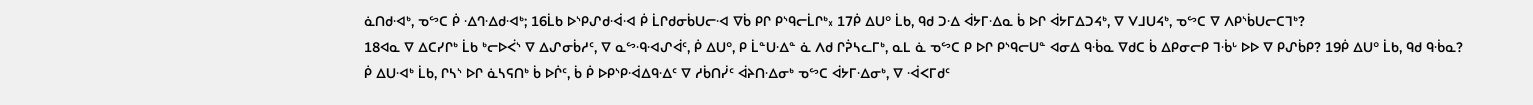ᓈᑎᑯᐗᒃ, ᓀᔥᑕ ᑮ ᐎᒉᐎᑯᐗᒃ; 16ᒫᑲ ᐅᔅᑭᔑᑯᐙᐗ ᑮ ᒫᒋᑯᓂᑳᑌᓕᐗ ᐁᑳ ᑭᒋ ᑭᔅᑫᓕᒫᒋᒃ᙮ 17ᑮ ᐃᑌᐤ ᒫᑲ, ᑫᑯ ᑐᐎ ᐋᔭᒥᐎᓇ ᑳ ᐅᒋ ᐋᔭᒥᐃᑐᔦᒃ, ᐁ ᐯᒧᑌᔦᒃ, ᓀᔥᑕ ᐁ ᐱᑭᔅᑳᑌᓕᑕᒣᒃ?
18ᐊᓇ ᐁ ᐃᑕᓯᒋᒃ ᒫᑲ ᒃᓕᐅᐹᔅ ᐁ ᐃᔑᓂᑳᓱᑦ, ᐁ ᓇᔥᑴᐗᔑᐋᑦ, ᑮ ᐃᑌᐤ, ᑭ ᒫᓐᑌᐎᓐ ᓈ ᐱᑯ ᒋᕉᓴᓚᒥᒃ, ᓇᒪ ᓈ ᓀᔥᑕ ᑭ ᐅᒋ ᑭᔅᑫᓕᑌᓐ ᐊᓂᐃ ᑫᒀᓇ ᐁᑯᑕ ᑳ ᐃᑭᓂᓕᑭ ᒣᒀᒡ ᐅᐅ ᐁ ᑭᔑᑳᑭ? 19ᑮ ᐃᑌᐤ ᒫᑲ, ᑫᑯ ᑫᒀᓇ?
ᑮ ᐃᑌᐗᒃ ᒫᑲ, ᒋᓴᔅ ᐅᒋ ᓈᓴᕋᑎᒃ ᑳ ᐅᒌᑦ, ᑳ ᑮ ᐅᑭᔅᑭᐙᐃᑫᐎᑦ ᐁ ᓱᑳᑎᓰᑦ ᐋᔨᑎᐎᓂᒃ ᓀᔥᑕ ᐋᔭᒥᐎᓂᒃ, ᐁ ᐙᐸᒥᑯᑦ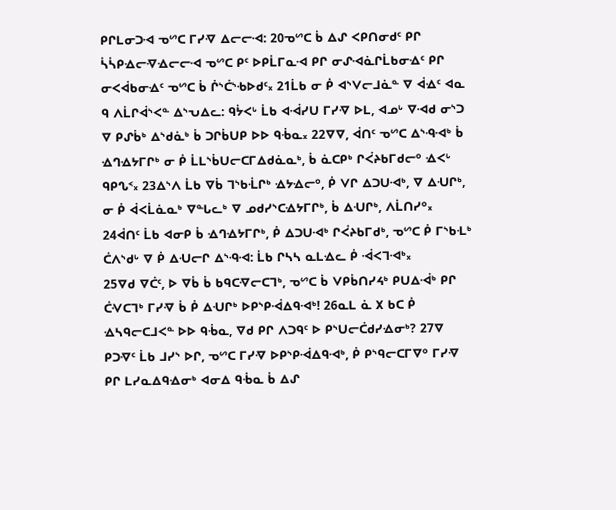ᑭᒋᒪᓂᑐᐗ ᓀᔥᑕ ᒥᓯᐌ ᐃᓕᓕᐗ: 20ᓀᔥᑕ ᑳ ᐃᔑ ᐸᑭᑎᓂᑯᑦ ᑭᒋ ᓵᓵᑭᐎᓕᐌᐎᓕᓕᐗ ᓀᔥᑕ ᑭᑦ ᐅᑭᒫᒥᓇᐗ ᑭᒋ ᓂᔑᐗᓈᒋᒫᑲᓂᐎᑦ ᑭᒋ ᓂᐸᐋᑲᓂᐎᑦ ᓀᔥᑕ ᑳ ᒌᔅᑖᔅᑾᐅᑯᑦ᙮ 21ᒫᑲ ᓂ ᑮ ᐊᔅᐯᓕᒧᓈᓐ ᐁ ᐋᐎᑦ ᐊᓇ ᑫ ᐱᒫᒋᐋᔅᐸᓐ ᐃᔅᕃᐃᓚ: ᑫᔮᐸᒡ ᒫᑲ ᐊᐙᓯᑌ ᒥᓯᐌ ᐅᒪ, ᐊᓄᒡ ᐁᐗᑯ ᓂᔅᑐ ᐁ ᑭᔑᑳᒃ ᐃᔅᑯᓈᒃ ᑳ ᑐᒋᑳᑌᑭ ᐅᐅ ᑫᒀᓇ᙮ 22ᐁᐁ, ᐋᑎᑦ ᓀᔥᑕ ᐃᔅᑴᐗᒃ ᑳ ᐎᒉᐎᔭᒥᒋᒃ ᓂ ᑮ ᒫᒪᔅᑳᑌᓕᑕᒥᐃᑯᓈᓇᒃ, ᑳ ᓈᑕᑭᒃ ᒋᐹᔨᑲᒥᑯᓕᐤ ᐎᐸᒡ ᑫᑭᔐᑉ᙮ 23ᐃᔅᐱ ᒫᑲ ᐁᑳ ᒣᔅᑲᒸᒋᒃ ᐎᔭᐎᓕᐤ, ᑮ ᐯᒋ ᐃᑐᑌᐗᒃ, ᐁ ᐃᑗᒋᒃ, ᓂ ᑮ ᐋᐸᒫᓈᓇᒃ ᐁᓐᒐᓚᒃ ᐁ ᓄᑯᓯᔅᑕᐎᔭᒥᒋᒃ, ᑳ ᐃᑗᒋᒃ, ᐱᒫᑎᓯᐤ᙮ 24ᐋᑎᑦ ᒫᑲ ᐊᓂᑭ ᑳ ᐎᒉᐎᔭᒥᒋᒃ, ᑮ ᐃᑐᑌᐗᒃ ᒋᐹᔨᑲᒥᑯᒃ, ᓀᔥᑕ ᑮ ᒥᔅᑲᒶᒃ ᑖᐱᔅᑯᒡ ᐁ ᑮ ᐃᑗᓕᒋ ᐃᔅᑴᐗ: ᒫᑲ ᒋᓴᓴ ᓇᒪᐎᓚ ᑮ ᐙᐸᒣᐗᒃ᙮
25ᐁᑯ ᐁᑖᑦ, ᐅ ᐁᑳ ᑳ ᑲᑫᑕᐌᓕᑕᒣᒃ, ᓀᔥᑕ ᑳ ᐯᑭᑳᑎᓯᔦᒃ ᑭᑌᐃᐙᒃ ᑭᒋ ᑖᐺᑕᒣᒃ ᒥᓯᐌ ᑳ ᑮ ᐃᑗᒋᒃ ᐅᑭᔅᑭᐙᐃᑫᐗᒃ! 26ᓇᒪ ᓈ ᙭ ᑲᑕ ᑮ ᐎᓴᑫᓕᑕᒧᐸᓐ ᐅᐅ ᑫᒀᓇ, ᐁᑯ ᑭᒋ ᐱᑐᑫᑦ ᐅ ᑭᔅᑌᓕᑖᑯᓯᐎᓂᒃ? 27ᐁ ᑭᑐᐌᑦ ᒫᑲ ᒧᓯᔅ ᐅᒋ, ᓀᔥᑕ ᒥᓯᐌ ᐅᑭᔅᑭᐙᐃᑫᐗᒃ, ᑮ ᑭᔅᑫᓕᑕᒥᐁᐤ ᒥᓯᐌ ᑭᒋ ᒪᓯᓇᐃᑫᐎᓂᒃ ᐊᓂᐃ ᑫᒀᓇ ᑳ ᐃᔑ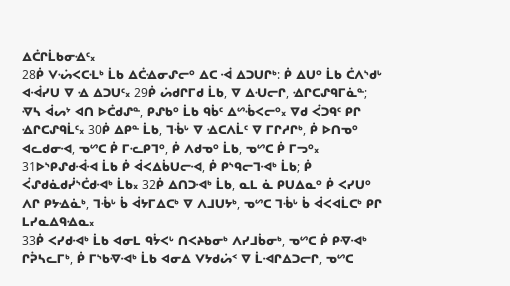ᐃᑖᒋᒫᑲᓂᐎᑦ᙮
28ᑮ ᐯᔣᐸᑕᒶᒃ ᒫᑲ ᐃᑖᐎᓂᔑᓕᐤ ᐃᑕ ᐙ ᐃᑐᑌᒋᒃ: ᑮ ᐃᑌᐤ ᒫᑲ ᑖᐱᔅᑯᒡ ᐊᐙᓯᑌ ᐁ ᐎ ᐃᑐᑌᑦ᙮ 29ᑮ ᔖᑯᒋᒥᑯ ᒫᑲ, ᐁ ᐃᑗᓕᒋ, ᐎᒋᑕᔑᑫᒥᓈᓐ; ᐌᓴ ᐋᔕᔾ ᐊᑎ ᐅᑖᑯᔑᓐ, ᑭᔑᑲᐤ ᒫᑲ ᑫᑳᑦ ᐃᔥᒀᐸᓕᐤ᙮ ᐁᑯ ᐹᑐᑫᑦ ᑭᒋ ᐎᒋᑕᔑᑫᒫᑦ᙮ 30ᑮ ᐃᑭᓐ ᒫᑲ, ᒣᒀᒡ ᐁ ᐎᑕᐱᒫᑦ ᐁ ᒥᒋᓱᒋᒃ, ᑮ ᐅᑎᓀᐤ ᐊᓚᑯᓂᐗ, ᓀᔥᑕ ᑮ ᒥᓦᑭᒣᐤ, ᑮ ᐱᑯᓀᐤ ᒫᑲ, ᓀᔥᑕ ᑮ ᒥᓓᐤ᙮ 31ᐅᔅᑭᔑᑯᐙᐗ ᒫᑲ ᑮ ᐋᐸᐃᑳᑌᓕᐗ, ᑮ ᑭᔅᑫᓕᒣᐗᒃ ᒫᑲ; ᑮ ᐹᔑᑯᓈᑯᓰᔅᑖᑯᐗᒃ ᒫᑲ᙮ 32ᑮ ᐃᑎᑐᐗᒃ ᒫᑲ, ᓇᒪ ᓈ ᑭᑌᐃᓇᐤ ᑮ ᐸᓯᑌᐤ ᐱᒋ ᑭᔭᐎᓈᒃ, ᒣᒀᒡ ᑳ ᐋᔭᒥᐃᑕᒃ ᐁ ᐱᒧᑌᔭᒃ, ᓀᔥᑕ ᒣᒀᒡ ᑳ ᐋᐸᐊᒫᑕᒃ ᑭᒋ ᒪᓯᓇᐃᑫᐎᓇ᙮
33ᑮ ᐸᓯᑯᐗᒃ ᒫᑲ ᐊᓂᒪ ᑫᔮᐸᒡ ᑎᐸᔨᑲᓂᒃ ᐱᓯᒧᑳᓂᒃ, ᓀᔥᑕ ᑮ ᑭᐌᐗᒃ ᒋᕉᓴᓚᒥᒃ, ᑮ ᒥᔅᑲᐌᐗᒃ ᒫᑲ ᐊᓂᐃ ᐯᔭᑯᔖᑉ ᐁ ᒫᐗᒋᐃᑐᓕᒋ, ᓀᔥᑕ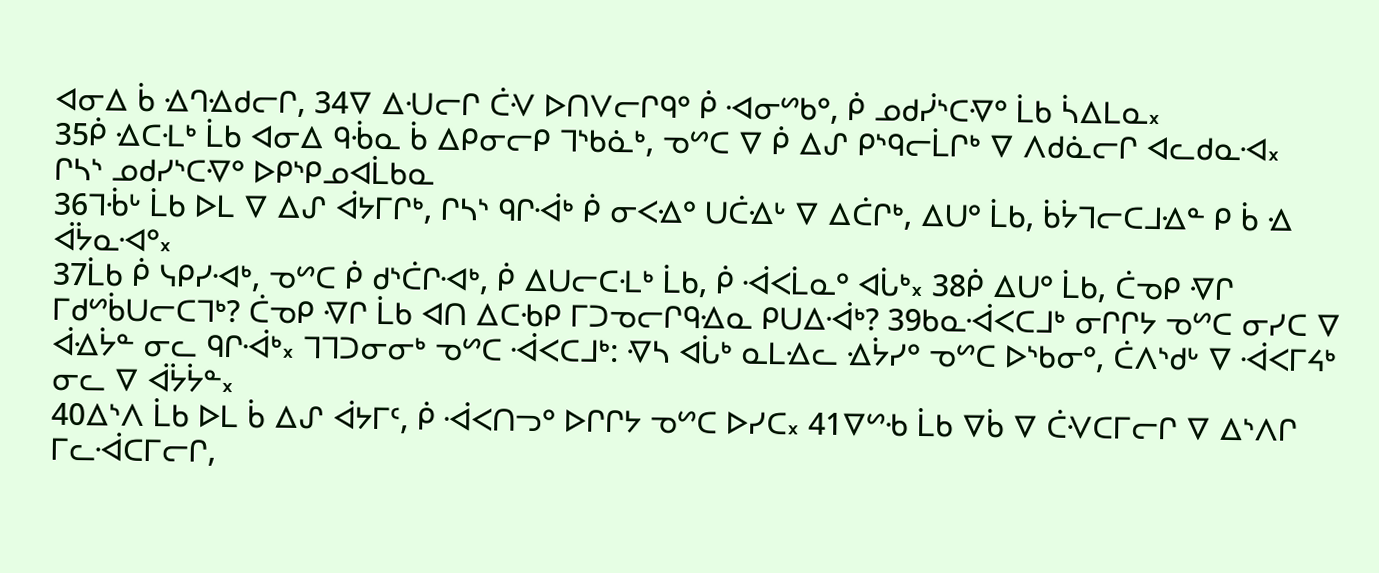ᐊᓂᐃ ᑳ ᐎᒉᐎᑯᓕᒋ, 34ᐁ ᐃᑗᓕᒋ ᑖᐺ ᐅᑎᐯᓕᒋᑫᐤ ᑮ ᐗᓂᔥᑲᐤ, ᑮ ᓄᑯᓰᔅᑕᐌᐤ ᒫᑲ ᓵᐃᒪᓇ᙮
35ᑮ ᐎᑕᒶᒃ ᒫᑲ ᐊᓂᐃ ᑫᒀᓇ ᑳ ᐃᑭᓂᓕᑭ ᒣᔅᑲᓈᒃ, ᓀᔥᑕ ᐁ ᑮ ᐃᔑ ᑭᔅᑫᓕᒫᒋᒃ ᐁ ᐱᑯᓈᓕᒋ ᐊᓚᑯᓇᐗ᙮
ᒋᓴᔅ ᓄᑯᓯᔅᑕᐌᐤ ᐅᑭᔅᑭᓄᐊᒫᑲᓇ
36ᒣᒀᒡ ᒫᑲ ᐅᒪ ᐁ ᐃᔑ ᐋᔭᒥᒋᒃ, ᒋᓴᔅ ᑫᒋᐙᒃ ᑮ ᓂᐸᐎᐤ ᑌᑖᐎᒡ ᐁ ᐃᑖᒋᒃ, ᐃᑌᐤ ᒫᑲ, ᑳᔮᒣᓕᑕᒧᐎᓐ ᑭ ᑳ ᐎ ᐋᔮᓇᐗᐤ᙮
37ᒫᑲ ᑮ ᓭᑭᓯᐗᒃ, ᓀᔥᑕ ᑮ ᑯᔅᑖᒋᐗᒃ, ᑮ ᐃᑌᓕᑕᒶᒃ ᒫᑲ, ᑮ ᐙᐸᒫᓇᐤ ᐊᒑᒃ᙮ 38ᑮ ᐃᑌᐤ ᒫᑲ, ᑖᓀᑭ ᐌᒋ ᒥᑯᔥᑳᑌᓕᑕᒣᒃ? ᑖᓀᑭ ᐌᒋ ᒫᑲ ᐊᑎ ᐃᑕᑾᑭ ᒥᑐᓀᓕᒋᑫᐎᓇ ᑭᑌᐃᐙᒃ? 39ᑲᓇᐙᐸᑕᒧᒃ ᓂᒋᒋᔭ ᓀᔥᑕ ᓂᓯᑕ ᐁ ᐋᐎᔮᓐ ᓂᓚ ᑫᒋᐙᒃ᙮ ᒣᒣᑐᓂᓂᒃ ᓀᔥᑕ ᐙᐸᑕᒧᒃ: ᐌᓴ ᐊᒑᒃ ᓇᒪᐎᓚ ᐎᔮᓯᐤ ᓀᔥᑕ ᐅᔅᑲᓂᐤ, ᑖᐱᔅᑯᒡ ᐁ ᐙᐸᒥᔦᒃ ᓂᓚ ᐁ ᐋᔮᔮᓐ᙮
40ᐃᔅᐱ ᒫᑲ ᐅᒪ ᑳ ᐃᔑ ᐋᔭᒥᑦ, ᑮ ᐙᐸᑎᓓᐤ ᐅᒋᒋᔭ ᓀᔥᑕ ᐅᓯᑕ᙮ 41ᐁᔥᑾ ᒫᑲ ᐁᑳ ᐁ ᑖᐺᑕᒥᓕᒋ ᐁ ᐃᔅᐱᒋ ᒥᓚᐙᑕᒥᓕᒋ,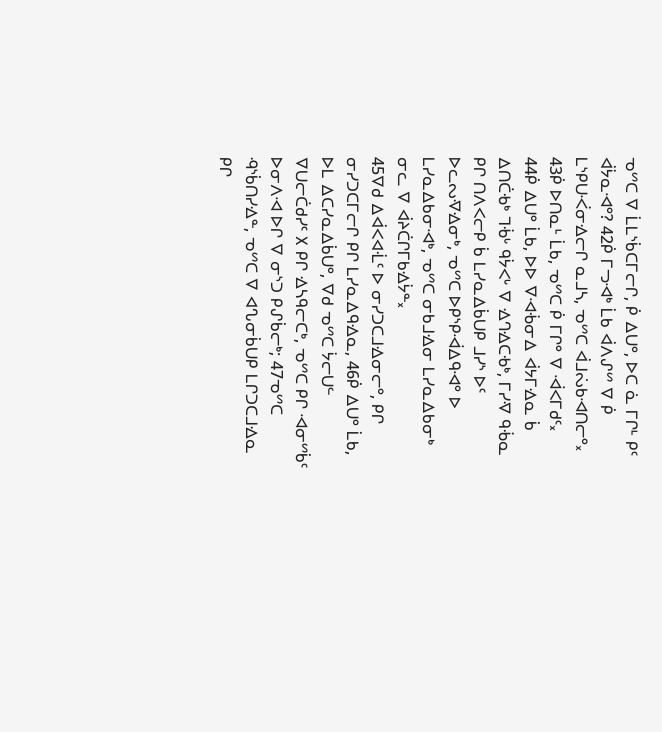ᓀᔥᑕ ᐁ ᒫᒪᔅᑳᑕᒥᓕᒋ, ᑮ ᐃᑌᐤ, ᐅᑕ ᓈ ᒥᒋᒻ ᑭᑦ ᐋᔮᓇᐗᐤ? 42ᑮ ᒥᓓᐗᒃ ᒫᑲ ᐋᐱᔑᔥ ᐁ ᑮ ᒪᔅᑭᑌᑆᓂᐎᓕᒋ ᓇᒧᓴ, ᓀᔥᑕ ᐋᒧᔔᑲᐗᑎᓕᐤ᙮ 43ᑮ ᐅᑎᓇᒻ ᒫᑲ, ᓀᔥᑕ ᑮ ᒥᒋᐤ ᐁ ᐙᐸᒥᑯᑦ᙮
44ᑮ ᐃᑌᐤ ᒫᑲ, ᐅᐅ ᐁᐗᒀᓂᐃ ᐋᔭᒥᐎᓇ ᑳ ᐃᑎᑖᑾᒃ ᒣᒀᒡ ᑫᔮᐸᒡ ᐁ ᐎᒉᐎᑕᑾᒃ, ᒥᓯᐌ ᑫᒀᓇ ᑭᒋ ᑎᐱᐸᓕᑭ ᑳ ᒪᓯᓇᐃᑳᑌᑭ ᒧᓯᔅ ᐅᑦ ᐅᓚᔓᐌᐎᓂᒃ, ᓀᔥᑕ ᐅᑭᔅᑭᐙᐃᑫᐗᐤ ᐅ ᒪᓯᓇᐃᑲᓂᐗᒃ, ᓀᔥᑕ ᓂᑲᒧᐎᓂ ᒪᓯᓇᐃᑲᓂᒃ ᓂᓚ ᐁ ᐋᔨᑖᒋᒥᑲᐎᔮᓐ᙮
45ᐁᑯ ᐃᐋᐸᐊᒸᑦ ᐅ ᓂᓯᑐᑕᒧᐎᓂᓕᐤ, ᑭᒋ ᓂᓯᑐᑕᒥᓕᒋ ᑭᒋ ᒪᓯᓇᐃᑫᐎᓇ, 46ᑮ ᐃᑌᐤ ᒫᑲ, ᐅᒪ ᐃᑕᓯᓇᐃᑳᑌᐤ, ᐁᑯ ᓀᔥᑕ ᔮᓕᑌᓪ ᐁᑌᓕᑖᑯᓯᑦ ᙭ ᑭᒋ ᐎᓴᑫᓕᑕᒃ, ᓀᔥᑕ ᑭᒋ ᐗᓂᔥᑳᑦ ᐅᓂᐱᐗ ᐅᒋ ᐁ ᓂᔅᑐ ᑭᔑᑳᓕᒃ; 47ᓀᔥᑕ ᑴᔅᑳᑎᓯᐎᓐ, ᓀᔥᑕ ᐁ ᐊᔐᓂᑳᑌᑭ ᒪᒋᑐᑕᒧᐎᓇ ᑭᒋ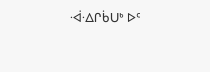ᐙᐎᒋᑳᑌᒃ ᐅᑦ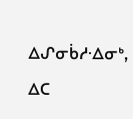ᐃᔑᓂᑳᓱᐎᓂᒃ, ᐃᑕ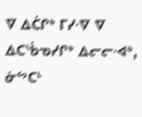ᐁ ᐃᑖᒋᒃ ᒥᓯᐌ ᐁ ᐃᑕᔅᑳᓀᓯᒋᒃ ᐃᓕᓕᐗᒃ, ᓃᔥᑕᒻ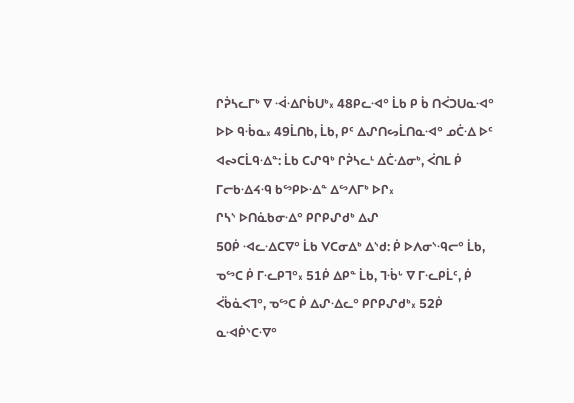ᒋᕉᓴᓚᒥᒃ ᐁ ᐙᐎᒋᑳᑌᒃ᙮ 48ᑭᓚᐗᐤ ᒫᑲ ᑭ ᑳ ᑎᐹᑐᑌᓇᐗᐤ ᐅᐅ ᑫᒀᓇ᙮ 49ᒫᑎᑲ, ᒫᑲ, ᑭᑦ ᐃᔑᑎᔕᒫᑎᓇᐗᐤ ᓄᑖᐎ ᐅᑦ ᐊᔓᑕᒫᑫᐎᓐ: ᒫᑲ ᑕᔑᑫᒃ ᒋᕉᓴᓚᒻ ᐃᑖᐎᓂᒃ, ᐹᑎᒪ ᑮ ᒥᓕᑲᐎᔦᑴ ᑲᔥᑭᐅᐎᓐ ᐃᔥᐱᒥᒃ ᐅᒋ᙮
ᒋᓴᔅ ᐅᑎᓈᑲᓂᐎᐤ ᑭᒋᑭᔑᑯᒃ ᐃᔑ
50ᑮ ᐗᓚᐎᑕᐁᐤ ᒫᑲ ᐯᑕᓂᐃᒃ ᐃᔅᑯ: ᑮ ᐅᐱᓂᔅᑴᓕᐤ ᒫᑲ, ᓀᔥᑕ ᑮ ᒥᓦᑭᒣᐤ᙮ 51ᑮ ᐃᑭᓐ ᒫᑲ, ᒣᒀᒡ ᐁ ᒥᓦᑭᒫᑦ, ᑮ ᐹᑳᓈᐸᒣᐤ, ᓀᔥᑕ ᑮ ᐃᔑᐎᓚᐤ ᑭᒋᑭᔑᑯᒃ᙮ 52ᑮ ᓇᐗᑮᔅᑕᐌᐤ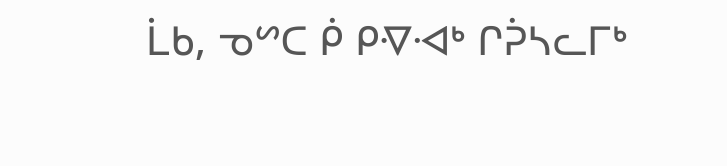ᒫᑲ, ᓀᔥᑕ ᑮ ᑭᐌᐗᒃ ᒋᕉᓴᓚᒥᒃ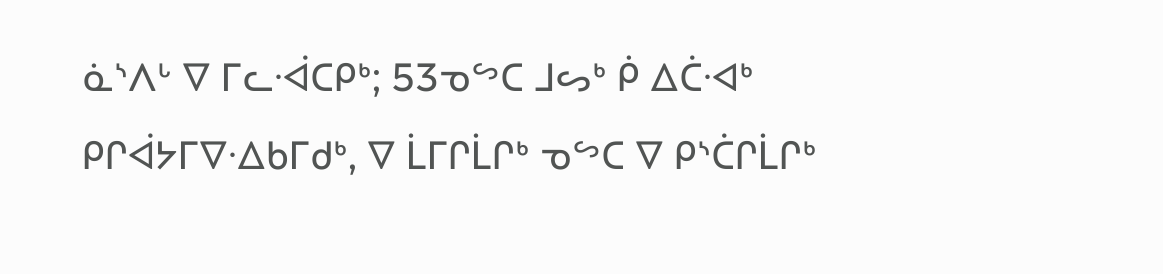ᓈᔅᐱᒡ ᐁ ᒥᓚᐙᑕᑭᒃ; 53ᓀᔥᑕ ᒧᔕᒃ ᑮ ᐃᑖᐗᒃ ᑭᒋᐋᔭᒥᐁᐎᑲᒥᑯᒃ, ᐁ ᒫᒥᒋᒫᒋᒃ ᓀᔥᑕ ᐁ ᑭᔅᑖᒋᒫᒋᒃ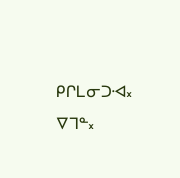ᑭᒋᒪᓂᑐᐗ᙮ ᐁᒣᓐ᙮